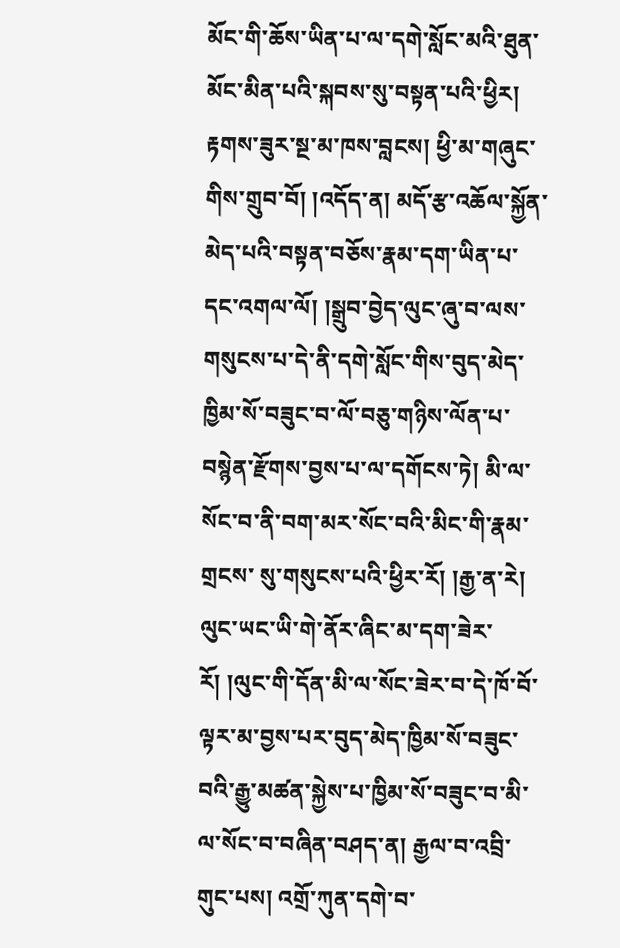མོང་གི་ཆོས་ཡིན་པ་ལ་དགེ་སློང་མའི་ཐུན་མོང་མིན་པའི་སྐབས་སུ་བསྟན་པའི་ཕྱིར། རྟགས་ཟུར་སྔ་མ་ཁས་བླངས། ཕྱི་མ་གཞུང་གིས་གྲུབ་བོ། །འདོད་ན། མདོ་རྩ་འཆོལ་སྐྱོན་མེད་པའི་བསྟན་བཅོས་རྣམ་དག་ཡིན་པ་དང་འགལ་ལོ། །སྒྲུབ་བྱེད་ལུང་ཞུ་བ་ལས་གསུངས་པ་དེ་ནི་དགེ་སློང་གིས་བུད་མེད་ཁྱིམ་སོ་བཟུང་བ་ལོ་བཅུ་གཉིས་ལོན་པ་བསྙེན་རྫོགས་བྱས་པ་ལ་དགོངས་ཏེ། མི་ལ་སོང་བ་ནི་བག་མར་སོང་བའི་མིང་གི་རྣམ་གྲངས་ སུ་གསུངས་པའི་ཕྱིར་རོ། །རྒྱ་ན་རེ། ལུང་ཡང་ཡི་གེ་ནོར་ཞིང་མ་དག་ཟེར་རོ། །ལུང་གི་དོན་མི་ལ་སོང་ཟེར་བ་དེ་ཁོ་བོ་ལྟར་མ་བྱས་པར་བུད་མེད་ཁྱིམ་སོ་བཟུང་བའི་རྒྱུ་མཚན་སྐྱེས་པ་ཁྱིམ་སོ་བཟུང་བ་མི་ལ་སོང་བ་བཞིན་བཤད་ན། རྒྱལ་བ་འབྲི་གུང་པས། འགྲོ་ཀུན་དགེ་བ་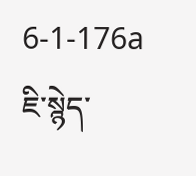6-1-176a ཇི་སྙེད་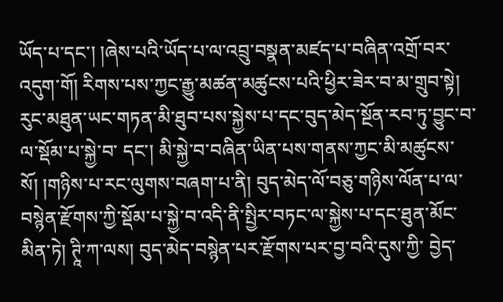ཡོད་པ་དང་། །ཞེས་པའི་ཡོད་པ་ལ་འབྲུ་བསྣན་མཛད་པ་བཞིན་འགྲོ་བར་འདུག་གོ། རིགས་པས་ཀྱང་རྒྱུ་མཚན་མཚུངས་པའི་ཕྱིར་ཟེར་བ་མ་གྲུབ་སྟེ། རུང་མཐུན་ཡང་གཏན་མི་ཐུབ་པས་སྐྱེས་པ་དང་བུད་མེད་སྔོན་རབ་ཏུ་བྱུང་བ་ལ་སྡོམ་པ་སྐྱེ་བ་ དང་། མི་སྐྱེ་བ་བཞིན་ཡིན་པས་གནས་ཀྱང་མི་མཚུངས་སོ། །གཉིས་པ་རང་ལུགས་བཞག་པ་ནི། བུད་མེད་ལོ་བཅུ་གཉིས་ལོན་པ་ལ་བསྙེན་རྫོགས་ཀྱི་སྡོམ་པ་སྐྱེ་བ་འདི་ནི་སྤྱིར་བཏང་ལ་སྐྱེས་པ་དང་ཐུན་མོང་མིན་ཏེ། ཊཱི་ཀ་ལས། བུད་མེད་བསྙེན་པར་རྫོགས་པར་བྱ་བའི་དུས་ཀྱི་ བྱེད་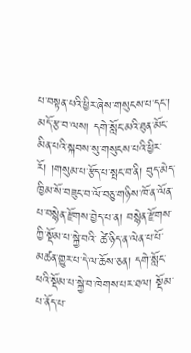པ་བསྟན་པའི་ཕྱིར་ཞེས་གསུངས་པ་དང་། མདོ་རྩ་བ་ལས། དགེ་སློང་མའི་ཐུན་མོང་མིན་པའི་སྐབས་སུ་གསུངས་པའི་ཕྱིར་རོ། །གསུམ་པ་རྩོད་པ་སྤང་བ་ནི། བུད་མེད་ཁྱིམ་སོ་བཟུང་བ་ལོ་བཅུ་གཉིས་ཁོ་ན་ལོན་པ་བསྙེན་རྫོགས་བྱེད་པ་ན། བསྙེན་རྫོགས་ཀྱི་སྡོམ་པ་སྐྱེ་བའི་ ཚེ་ཉིད་ན་ལེན་པ་པོ་མཚན་གྱུར་པ་དེ་ལ་ཆོས་ཅན། དགེ་སློང་ཕའི་སྡོམ་པ་སྐྱེ་བ་ཁེགས་པར་ཐལ། སྡོམ་པ་ནོད་པ་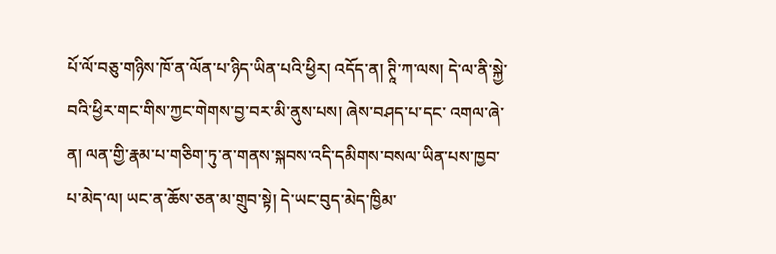པོ་ལོ་བཅུ་གཉིས་ཁོ་ན་ལོན་པ་ཉིད་ཡིན་པའི་ཕྱིར། འདོད་ན། ཊཱི་ཀ་ལས། དེ་ལ་ནི་སྐྱེ་བའི་ཕྱིར་གང་གིས་ཀྱང་གེགས་བྱ་བར་མི་ནུས་པས། ཞེས་བཤད་པ་དང་ འགལ་ཞེ་ན། ལན་གྱི་རྣམ་པ་གཅིག་ཏུ་ན་གནས་སྐབས་འདི་དམིགས་བསལ་ཡིན་པས་ཁྱབ་པ་མེད་ལ། ཡང་ན་ཆོས་ཅན་མ་གྲུབ་སྟེ། དེ་ཡང་བུད་མེད་ཁྱིམ་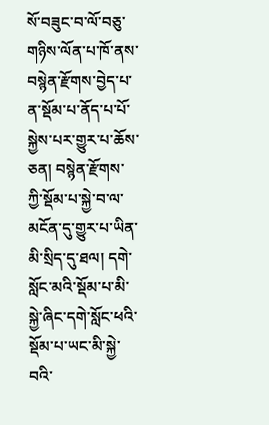སོ་བཟུང་བ་ལོ་བཅུ་གཉིས་ལོན་པ་ཁོ་ནས་བསྙེན་རྫོགས་བྱེད་པ་ན་སྡོམ་པ་ནོད་པ་པོ་སྐྱེས་པར་གྱུར་པ་ཆོས་ཅན། བསྙེན་རྫོགས་ ཀྱི་སྡོམ་པ་སྐྱེ་བ་ལ་མངོན་དུ་གྱུར་པ་ཡིན་མི་སྲིད་དུ་ཐལ། དགེ་སློང་མའི་སྡོམ་པ་མི་སྐྱེ་ཞིང་དགེ་སློང་ཕའི་སྡོམ་པ་ཡང་མི་སྐྱེ་བའི་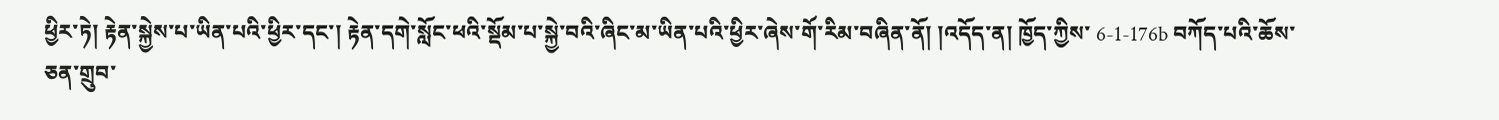ཕྱིར་ཏེ། རྟེན་སྐྱེས་པ་ཡིན་པའི་ཕྱིར་དང་། རྟེན་དགེ་སློང་ཕའི་སྡོམ་པ་སྐྱེ་བའི་ཞིང་མ་ཡིན་པའི་ཕྱིར་ཞེས་གོ་རིམ་བཞིན་ནོ། །འདོད་ན། ཁྱོད་ཀྱིས་ 6-1-176b བཀོད་པའི་ཆོས་ཅན་གྲུབ་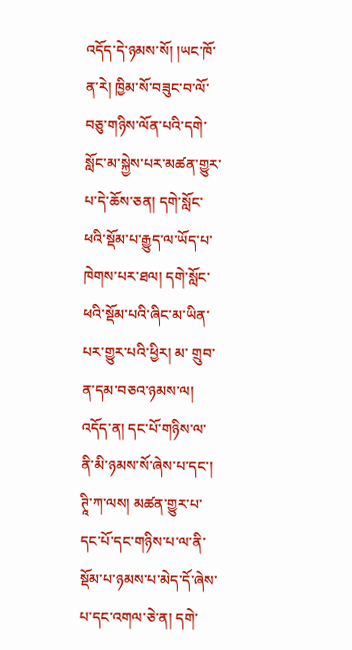འདོད་དེ་ཉམས་སོ། །ཡང་ཁོ་ན་རེ། ཁྱིམ་སོ་བཟུང་བ་ལོ་བཅུ་གཉིས་ལོན་པའི་དགེ་སློང་མ་སྐྱེས་པར་མཚན་གྱུར་པ་དེ་ཆོས་ཅན། དགེ་སློང་ཕའི་སྡོམ་པ་རྒྱུད་ལ་ཡོད་པ་ཁེགས་པར་ཐལ། དགེ་སློང་ཕའི་སྡོམ་པའི་ཞིང་མ་ཡིན་པར་གྱུར་པའི་ཕྱིར། མ་ གྲུབ་ན་དམ་བཅའ་ཉམས་ལ། འདོད་ན། དང་པོ་གཉིས་ལ་ནི་མི་ཉམས་སོ་ཞེས་པ་དང་། ཊཱི་ཀ་ལས། མཚན་གྱུར་པ་དང་པོ་དང་གཉིས་པ་ལ་ནི་སྡོམ་པ་ཉམས་པ་མེད་དོ་ཞེས་པ་དང་འགལ་ཅེ་ན། དགེ་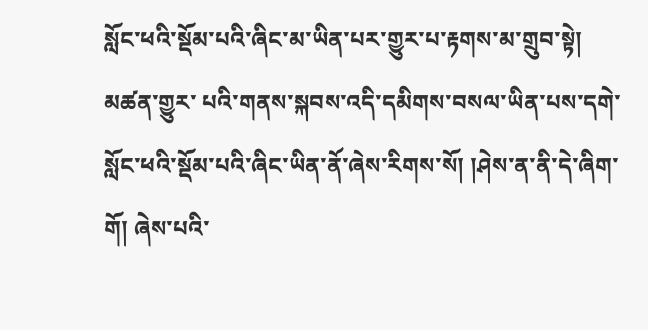སློང་ཕའི་སྡོམ་པའི་ཞིང་མ་ཡིན་པར་གྱུར་པ་རྟགས་མ་གྲུབ་སྟེ། མཚན་གྱུར་ པའི་གནས་སྐབས་འདི་དམིགས་བསལ་ཡིན་པས་དགེ་སློང་ཕའི་སྡོམ་པའི་ཞིང་ཡིན་ནོ་ཞེས་རིགས་སོ། །ཤེས་ན་ནི་དེ་ཞིག་གོ། ཞེས་པའི་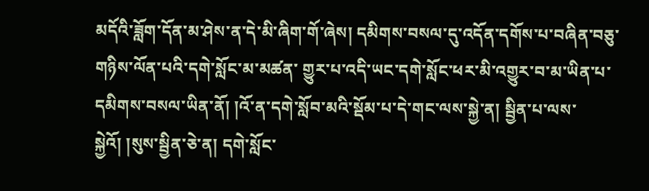མདོའི་ཟློག་དོན་མ་ཤེས་ན་དེ་མི་ཞིག་གོ་ཞེས། དམིགས་བསལ་དུ་འདོན་དགོས་པ་བཞིན་བཅུ་གཉིས་ལོན་པའི་དགེ་སློང་མ་མཚན་ གྱུར་པ་འདི་ཡང་དགེ་སློང་ཕར་མི་འགྱུར་བ་མ་ཡིན་པ་དམིགས་བསལ་ཡིན་ནོ། །འོ་ན་དགེ་སློབ་མའི་སྡོམ་པ་དེ་གང་ལས་སྐྱེ་ན། སྦྱིན་པ་ལས་སྐྱེའོ། །སུས་སྦྱིན་ཅེ་ན། དགེ་སློང་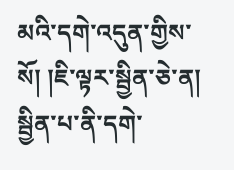མའི་དགེ་འདུན་གྱིས་སོ། །ཇི་ལྟར་སྦྱིན་ཅེ་ན། སྦྱིན་པ་ནི་དགེ་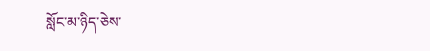སློང་མ་ཉིད་ཅེས་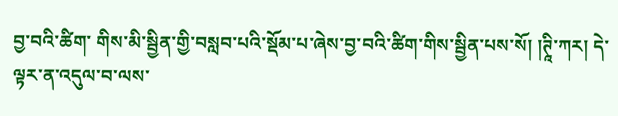བྱ་བའི་ཚིག་ གིས་མི་སྦྱིན་གྱི་བསླབ་པའི་སྡོམ་པ་ཞེས་བྱ་བའི་ཚིག་གིས་སྦྱིན་པས་སོ། །ཊཱི་ཀར། དེ་ལྟར་ན་འདུལ་བ་ལས་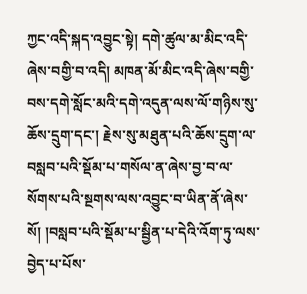ཀྱང་འདི་སྐད་འབྱུང་སྟེ། དགེ་ཚུལ་མ་མིང་འདི་ཞེས་བགྱི་བ་འདི། མཁན་མོ་མིང་འདི་ཞེས་བགྱི་བས་དགེ་སློང་མའི་དགེ་འདུན་ལས་ལོ་གཉིས་སུ་ཆོས་དྲུག་དང་། རྗེས་སུ་མཐུན་པའི་ཆོས་དྲུག་ལ་བསླབ་པའི་སྡོམ་པ་གསོལ་ན་ཞེས་བྱ་བ་ལ་སོགས་པའི་སྔགས་ལས་འབྱུང་བ་ཡིན་ནོ་ཞེས་སོ། །བསླབ་པའི་སྡོམ་པ་སྦྱིན་པ་དེའི་འོག་ཏུ་ལས་བྱེད་པ་པོས་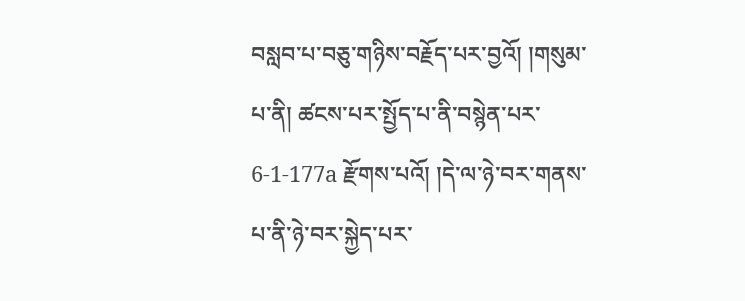བསླབ་པ་བཅུ་གཉིས་བརྗོད་པར་བྱའོ། །གསུམ་པ་ནི། ཚངས་པར་སྤྱོད་པ་ནི་བསྙེན་པར་ 6-1-177a རྫོགས་པའོ། །དེ་ལ་ཉེ་བར་གནས་པ་ནི་ཉེ་བར་སྐྱེད་པར་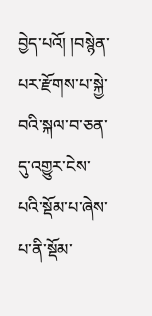བྱེད་པའོ། །བསྙེན་པར་རྫོགས་པ་སྐྱེ་བའི་སྐལ་བ་ཅན་དུ་འགྱུར་ངེས་པའི་སྡོམ་པ་ཞེས་པ་ནི་སྡོམ་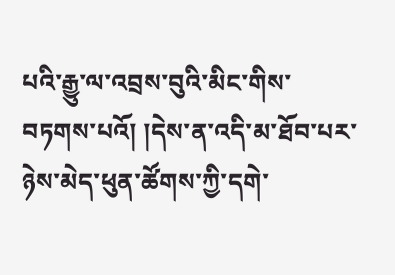པའི་རྒྱུ་ལ་འབྲས་བུའི་མིང་གིས་བཏགས་པའོ། །དེས་ན་འདི་མ་ཐོབ་པར་ཉེས་མེད་ཕུན་ཚོགས་ཀྱི་དགེ་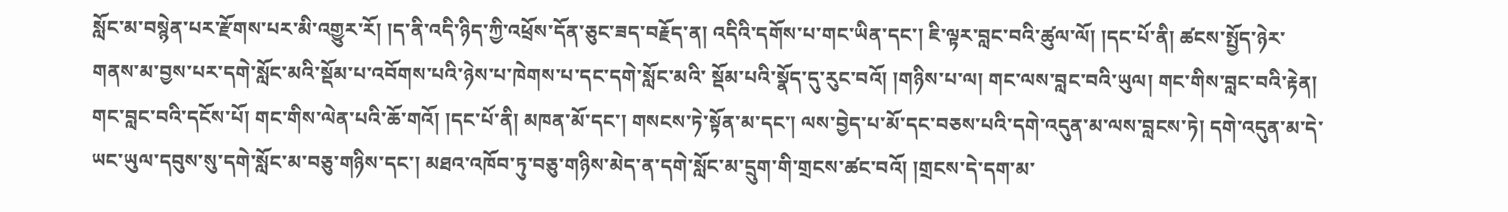སློང་མ་བསྙེན་པར་རྫོགས་པར་མི་འགྱུར་རོ། །ད་ནི་འདི་ཉིད་ཀྱི་འཕྲོས་དོན་ཅུང་ཟད་བརྗོད་ན། འདིའི་དགོས་པ་གང་ཡིན་དང་། ཇི་ལྟར་བླང་བའི་ཚུལ་ལོ། །དང་པོ་ནི། ཚངས་སྤྱོད་ཉེར་གནས་མ་བྱས་པར་དགེ་སློང་མའི་སྡོམ་པ་འབོགས་པའི་ཉེས་པ་ཁེགས་པ་དང་དགེ་སློང་མའི་ སྡོམ་པའི་སྣོད་དུ་རུང་བའོ། །གཉིས་པ་ལ། གང་ལས་བླང་བའི་ཡུལ། གང་གིས་བླང་བའི་རྟེན། གང་བླང་བའི་དངོས་པོ། གང་གིས་ལེན་པའི་ཆོ་གའོ། །དང་པོ་ནི། མཁན་མོ་དང་། གསངས་ཏེ་སྟོན་མ་དང་། ལས་བྱེད་པ་མོ་དང་བཅས་པའི་དགེ་འདུན་མ་ལས་བླངས་ཏེ། དགེ་འདུན་མ་དེ་ཡང་ཡུལ་དབུས་སུ་དགེ་སློང་མ་བཅུ་གཉིས་དང་། མཐའ་འཁོབ་ཏུ་བཅུ་གཉིས་མེད་ན་དགེ་སློང་མ་དྲུག་གི་གྲངས་ཚང་བའོ། །གྲངས་དེ་དག་མ་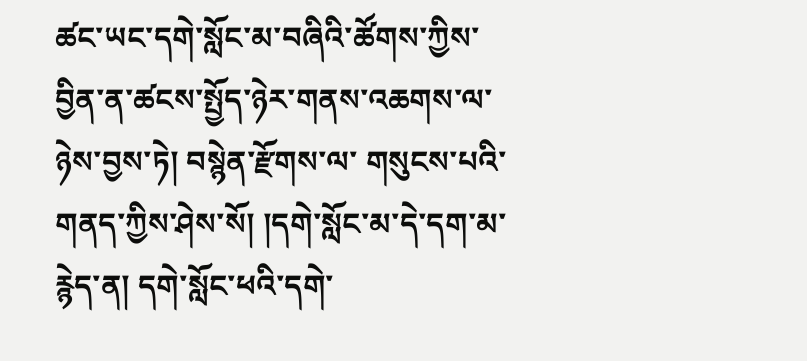ཚང་ཡང་དགེ་སློང་མ་བཞིའི་ཚོགས་ཀྱིས་བྱིན་ན་ཚངས་སྤྱོད་ཉེར་གནས་འཆགས་ལ་ཉེས་བྱས་ཏེ། བསྙེན་རྫོགས་ལ་ གསུངས་པའི་གནད་ཀྱིས་ཤེས་སོ། །དགེ་སློང་མ་དེ་དག་མ་རྙེད་ན། དགེ་སློང་ཕའི་དགེ་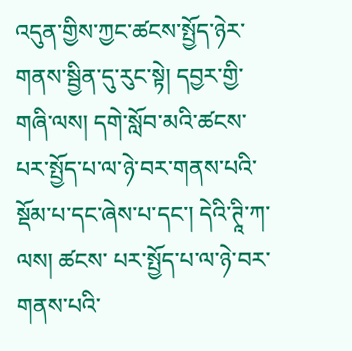འདུན་གྱིས་ཀྱང་ཚངས་སྤྱོད་ཉེར་གནས་སྦྱིན་དུ་རུང་སྟེ། དབྱར་གྱི་གཞི་ལས། དགེ་སློབ་མའི་ཚངས་པར་སྤྱོད་པ་ལ་ཉེ་བར་གནས་པའི་སྡོམ་པ་དང་ཞེས་པ་དང་། དེའི་ཊཱི་ཀ་ལས། ཚངས་ པར་སྤྱོད་པ་ལ་ཉེ་བར་གནས་པའི་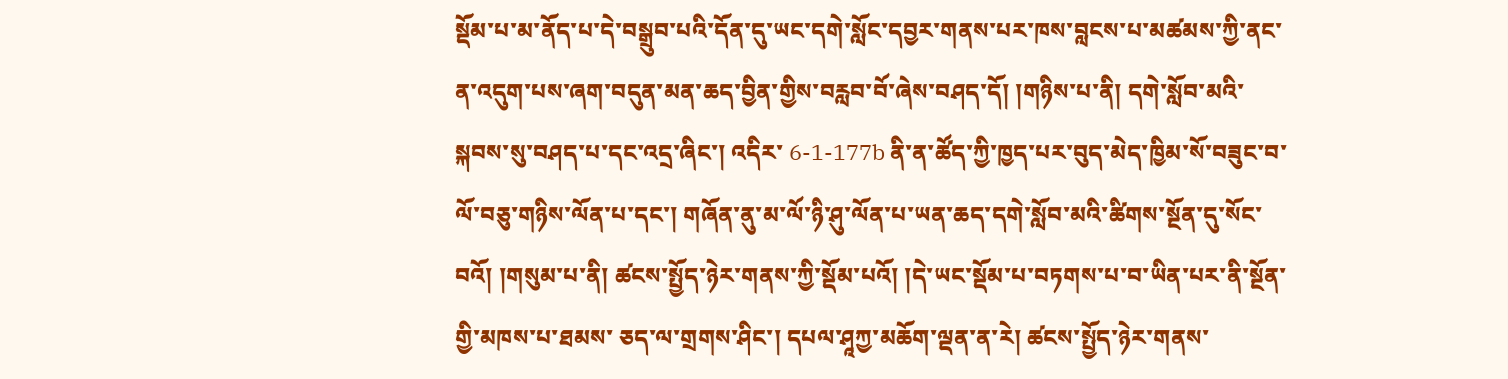སྡོམ་པ་མ་ནོད་པ་དེ་བསྒྲུབ་པའི་དོན་དུ་ཡང་དགེ་སློང་དབྱར་གནས་པར་ཁས་བླངས་པ་མཚམས་ཀྱི་ནང་ན་འདུག་པས་ཞག་བདུན་མན་ཆད་བྱིན་གྱིས་བརླབ་བོ་ཞེས་བཤད་དོ། །གཉིས་པ་ནི། དགེ་སློབ་མའི་སྐབས་སུ་བཤད་པ་དང་འདྲ་ཞིང་། འདིར་ 6-1-177b ནི་ན་ཚོད་ཀྱི་ཁྱད་པར་བུད་མེད་ཁྱིམ་སོ་བཟུང་བ་ལོ་བཅུ་གཉིས་ལོན་པ་དང་། གཞོན་ནུ་མ་ལོ་ཉི་ཤུ་ལོན་པ་ཡན་ཆད་དགེ་སློབ་མའི་ཚིགས་སྔོན་དུ་སོང་བའོ། །གསུམ་པ་ནི། ཚངས་སྤྱོད་ཉེར་གནས་ཀྱི་སྡོམ་པའོ། །དེ་ཡང་སྡོམ་པ་བཏགས་པ་བ་ཡིན་པར་ནི་སྔོན་གྱི་མཁས་པ་ཐམས་ ཅད་ལ་གྲགས་ཤིང་། དཔལ་ཤཱཀྱ་མཆོག་ལྡན་ན་རེ། ཚངས་སྤྱོད་ཉེར་གནས་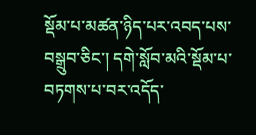སྡོམ་པ་མཚན་ཉིད་པར་འབད་པས་བསྒྲུབ་ཅིང་། དགེ་སློབ་མའི་སྡོམ་པ་བཏགས་པ་བར་འདོད་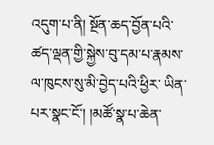འདུག་པ་ནི། སྔོན་ཆད་བྱོན་པའི་ཚད་ལྡན་གྱི་སྐྱེས་བུ་དམ་པ་རྣམས་ལ་ཁུངས་སུ་མི་བྱེད་པའི་ཕྱིར་ ཡིན་པར་སྣང་ངོ་། །མཚོ་སྣ་པ་ཆེན་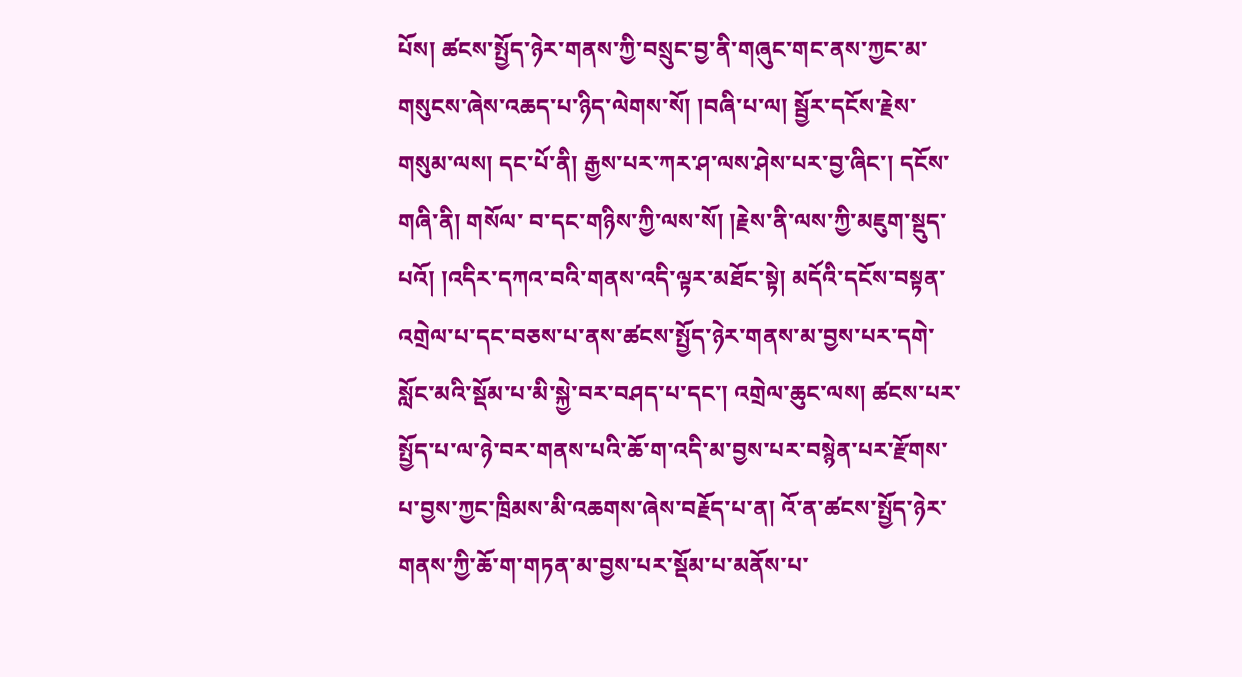པོས། ཚངས་སྤྱོད་ཉེར་གནས་ཀྱི་བསྲུང་བྱ་ནི་གཞུང་གང་ནས་ཀྱང་མ་གསུངས་ཞེས་འཆད་པ་ཉིད་ལེགས་སོ། །བཞི་པ་ལ། སྦྱོར་དངོས་རྗེས་གསུམ་ལས། དང་པོ་ནི། རྒྱས་པར་ཀར་ཤ་ལས་ཤེས་པར་བྱ་ཞིང་། དངོས་གཞི་ནི། གསོལ་ བ་དང་གཉིས་ཀྱི་ལས་སོ། །རྗེས་ནི་ལས་ཀྱི་མཇུག་སྡུད་པའོ། །འདིར་དཀའ་བའི་གནས་འདི་ལྟར་མཐོང་སྟེ། མདོའི་དངོས་བསྟན་འགྲེལ་པ་དང་བཅས་པ་ནས་ཚངས་སྤྱོད་ཉེར་གནས་མ་བྱས་པར་དགེ་སློང་མའི་སྡོམ་པ་མི་སྐྱེ་བར་བཤད་པ་དང་། འགྲེལ་ཆུང་ལས། ཚངས་པར་སྤྱོད་པ་ལ་ཉེ་བར་གནས་པའི་ཆོ་ག་འདི་མ་བྱས་པར་བསྙེན་པར་རྫོགས་པ་བྱས་ཀྱང་ཁྲིམས་མི་འཆགས་ཞེས་བརྗོད་པ་ན། འོ་ན་ཚངས་སྤྱོད་ཉེར་གནས་ཀྱི་ཆོ་ག་གཏན་མ་བྱས་པར་སྡོམ་པ་མནོས་པ་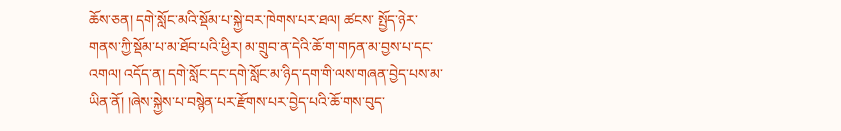ཆོས་ཅན། དགེ་སློང་མའི་སྡོམ་པ་སྐྱེ་བར་ཁེགས་པར་ཐལ། ཚངས་ སྤྱོད་ཉེར་གནས་ཀྱི་སྡོམ་པ་མ་ཐོབ་པའི་ཕྱིར། མ་གྲུབ་ན་དེའི་ཆོ་ག་གཏན་མ་བྱས་པ་དང་འགལ། འདོད་ན། དགེ་སློང་དང་དགེ་སློང་མ་ཉིད་དག་གི་ལས་གཞན་བྱེད་པས་མ་ཡིན་ནོ། །ཞེས་སྐྱེས་པ་བསྙེན་པར་རྫོགས་པར་བྱེད་པའི་ཆོ་གས་བུད་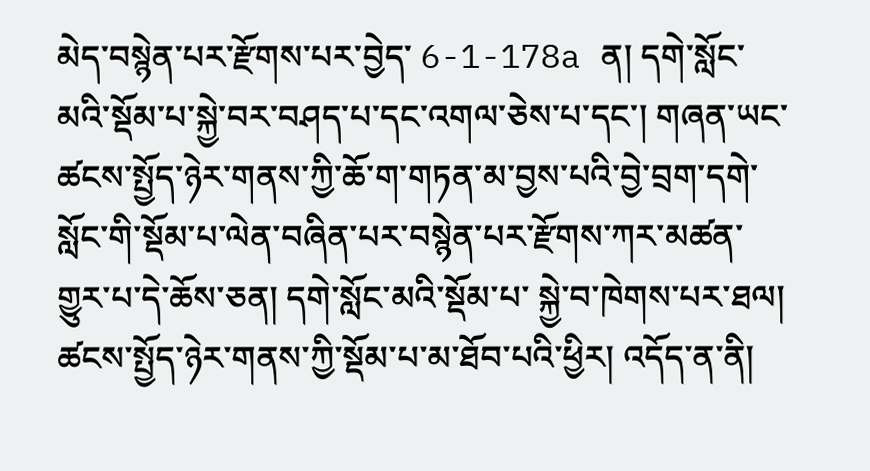མེད་བསྙེན་པར་རྫོགས་པར་བྱེད་ 6-1-178a ན། དགེ་སློང་མའི་སྡོམ་པ་སྐྱེ་བར་བཤད་པ་དང་འགལ་ཅེས་པ་དང་། གཞན་ཡང་ཚངས་སྤྱོད་ཉེར་གནས་ཀྱི་ཆོ་ག་གཏན་མ་བྱས་པའི་བྱེ་བྲག་དགེ་སློང་གི་སྡོམ་པ་ལེན་བཞིན་པར་བསྙེན་པར་རྫོགས་ཀར་མཚན་གྱུར་པ་དེ་ཆོས་ཅན། དགེ་སློང་མའི་སྡོམ་པ་ སྐྱེ་བ་ཁེགས་པར་ཐལ། ཚངས་སྤྱོད་ཉེར་གནས་ཀྱི་སྡོམ་པ་མ་ཐོབ་པའི་ཕྱིར། འདོད་ན་ནི།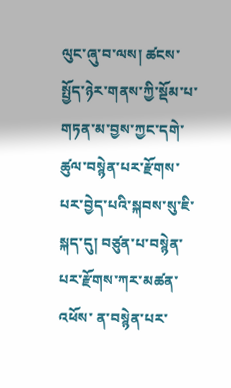ལུང་ཞུ་བ་ལས། ཚངས་སྤྱོད་ཉེར་གནས་ཀྱི་སྡོམ་པ་གཏན་མ་བྱས་ཀྱང་དགེ་ཚུལ་བསྙེན་པར་རྫོགས་པར་བྱེད་པའི་སྐབས་སུ་ཇི་སྐད་དུ། བཙུན་པ་བསྙེན་པར་རྫོགས་ཀར་མཚན་འཕོས་ ན་བསྙེན་པར་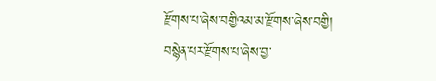རྫོགས་པ་ཞེས་བགྱིའམ་མ་རྫོགས་ཞེས་བགྱི། བསྙེན་པར་རྫོགས་པ་ཞེས་བྱ་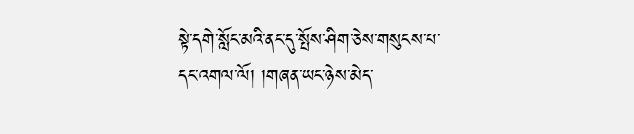སྟེ་དགེ་སློང་མའི་ནང་དུ་སྤོས་ཤིག་ཅེས་གསུངས་པ་དང་འགལ་ལོ། །གཞན་ཡང་ཉེས་མེད་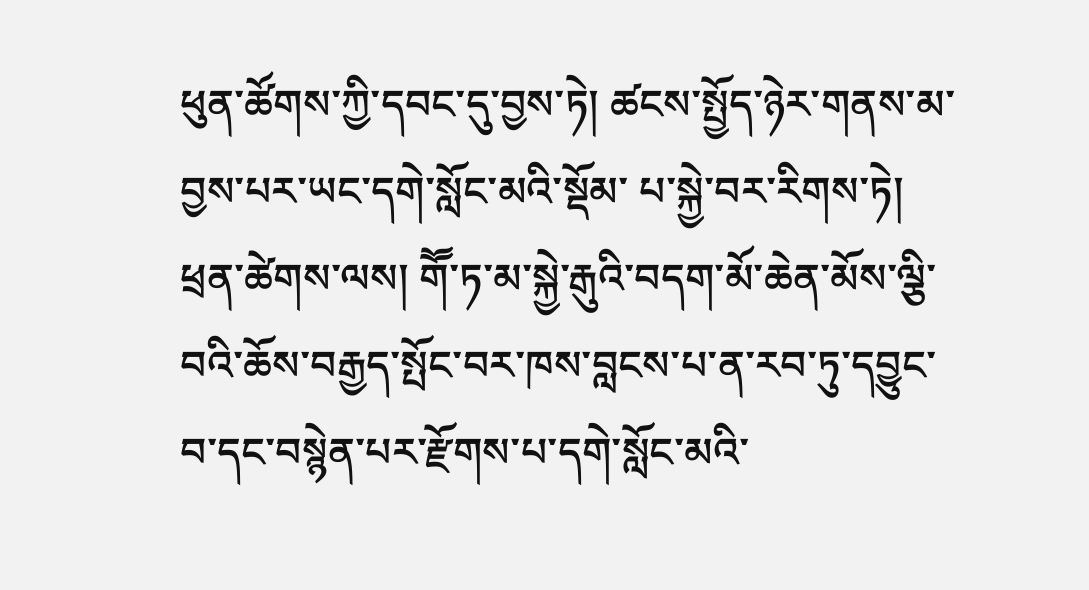ཕུན་ཚོགས་ཀྱི་དབང་དུ་བྱས་ཏེ། ཚངས་སྤྱོད་ཉེར་གནས་མ་བྱས་པར་ཡང་དགེ་སློང་མའི་སྡོམ་ པ་སྐྱེ་བར་རིགས་ཏེ། ཕྲན་ཚེགས་ལས། གཽ་ཏ་མ་སྐྱེ་རྒུའི་བདག་མོ་ཆེན་མོས་ལྕི་བའི་ཆོས་བརྒྱད་སྤོང་བར་ཁས་བླངས་པ་ན་རབ་ཏུ་དབྱུང་བ་དང་བསྙེན་པར་རྫོགས་པ་དགེ་སློང་མའི་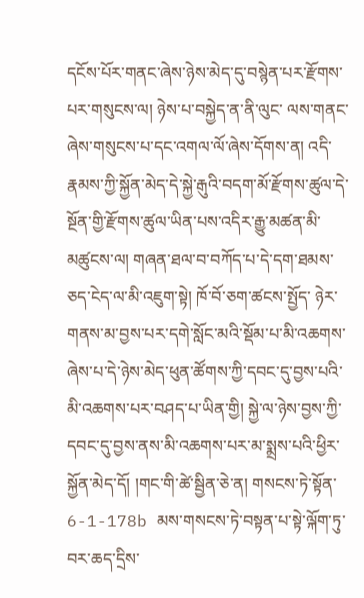དངོས་པོར་གནང་ཞེས་ཉེས་མེད་དུ་བསྙེན་པར་རྫོགས་པར་གསུངས་ལ། ཉེས་པ་བསྐྱེད་ན་ནི་ལུང་ ལས་གནང་ཞེས་གསུངས་པ་དང་འགལ་ལོ་ཞེས་དོགས་ན། འདི་རྣམས་ཀྱི་སྐྱོན་མེད་དེ་སྐྱེ་རྒུའི་བདག་མོ་རྫོགས་ཚུལ་དེ་སྔོན་གྱི་རྫོགས་ཚུལ་ཡིན་པས་འདིར་རྒྱུ་མཚན་མི་མཚུངས་ལ། གཞན་ཐལ་བ་བཀོད་པ་དེ་དག་ཐམས་ཅད་ངེད་ལ་མི་འཇུག་སྟེ། ཁོ་བོ་ཅག་ཚངས་སྤྱོད་ ཉེར་གནས་མ་བྱས་པར་དགེ་སློང་མའི་སྡོམ་པ་མི་འཆགས་ཞེས་པ་དེ་ཉེས་མེད་ཕུན་ཚོགས་ཀྱི་དབང་དུ་བྱས་པའི་མི་འཆགས་པར་བཤད་པ་ཡིན་གྱི། སྐྱེ་ལ་ཉེས་བྱས་ཀྱི་དབང་དུ་བྱས་ནས་མི་འཆགས་པར་མ་སྨྲས་པའི་ཕྱིར་སྐྱོན་མེད་དོ། །གང་གི་ཚེ་སྦྱིན་ཅེ་ན། གསངས་ཏེ་སྟོན་ 6-1-178b མས་གསངས་ཏེ་བསྟན་པ་སྟེ་ལྐོག་ཏུ་བར་ཆད་དྲིས་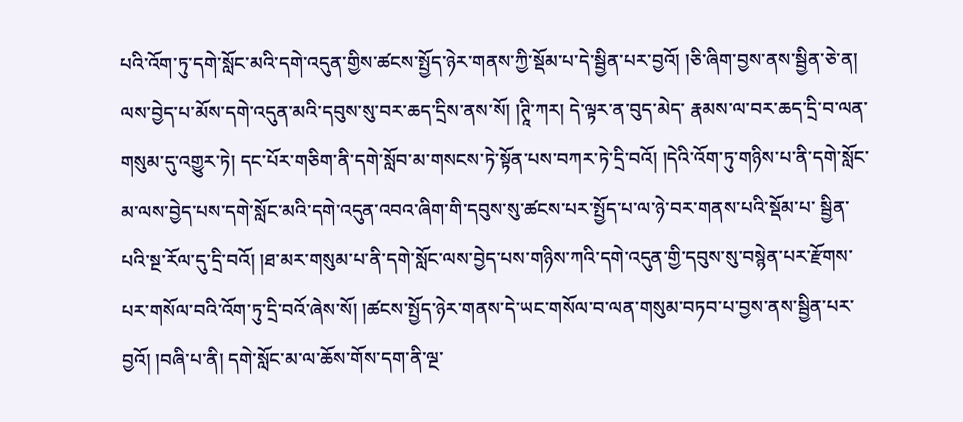པའི་འོག་ཏུ་དགེ་སློང་མའི་དགེ་འདུན་གྱིས་ཚངས་སྤྱོད་ཉེར་གནས་ཀྱི་སྡོམ་པ་དེ་སྦྱིན་པར་བྱའོ། །ཅི་ཞིག་བྱས་ནས་སྦྱིན་ཅེ་ན། ལས་བྱེད་པ་མོས་དགེ་འདུན་མའི་དབུས་སུ་བར་ཆད་དྲིས་ནས་སོ། །ཊཱི་ཀར། དེ་ལྟར་ན་བུད་མེད་ རྣམས་ལ་བར་ཆད་དྲི་བ་ལན་གསུམ་དུ་འགྱུར་ཏེ། དང་པོར་གཅིག་ནི་དགེ་སློབ་མ་གསངས་ཏེ་སྟོན་པས་བཀར་ཏེ་དྲི་བའོ། །དེའི་འོག་ཏུ་གཉིས་པ་ནི་དགེ་སློང་མ་ལས་བྱེད་པས་དགེ་སློང་མའི་དགེ་འདུན་འབའ་ཞིག་གི་དབུས་སུ་ཚངས་པར་སྤྱོད་པ་ལ་ཉེ་བར་གནས་པའི་སྡོམ་པ་ སྦྱིན་པའི་སྔ་རོལ་དུ་དྲི་བའོ། །ཐ་མར་གསུམ་པ་ནི་དགེ་སློང་ལས་བྱེད་པས་གཉིས་ཀའི་དགེ་འདུན་གྱི་དབུས་སུ་བསྙེན་པར་རྫོགས་པར་གསོལ་བའི་འོག་ཏུ་དྲི་བའོ་ཞེས་སོ། །ཚངས་སྤྱོད་ཉེར་གནས་དེ་ཡང་གསོལ་བ་ལན་གསུམ་བཏབ་པ་བྱས་ནས་སྦྱིན་པར་བྱའོ། །བཞི་པ་ནི། དགེ་སློང་མ་ལ་ཆོས་གོས་དག་ནི་ལྔ་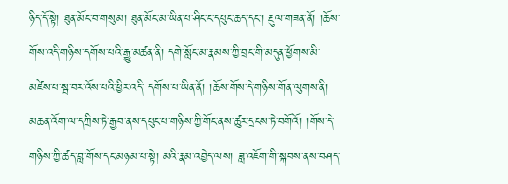ཉིད་དོ་སྟེ། ཐུན་མོང་བ་གསུམ། ཐུན་མོང་མ་ཡིན་པ་ཤིང་ང་དཔུང་ཆད་དང་། རྔུལ་གཟན་ནོ། །ཆོས་གོས་འདི་གཉིས་དགོས་པའི་རྒྱུ་མཚན་ནི། དགེ་སློང་མ་རྣམས་ཀྱི་བྲང་གི་མདུན་ཕྱོགས་མི་མཛེས་པ་སྦ་བར་འོས་པའི་ཕྱིར་འདི་ དགོས་པ་ཡིན་ནོ། །ཆོས་གོས་དེ་གཉིས་གོན་ལུགས་ནི། མཆན་འོག་ལ་དཀྲིས་ཏེ་རྒྱབ་ནས་དཔུང་པ་གཉིས་ཀྱི་གོང་ནས་ཚུར་དྲངས་ཏེ་བགོའོ། །གོས་དེ་གཉིས་ཀྱི་ཚད་བླ་གོས་དང་མཉམ་པ་སྟེ། མའི་རྣམ་འབྱེད་ལས། ཟླ་འཇོག་གི་སྐབས་ནས་བཤད་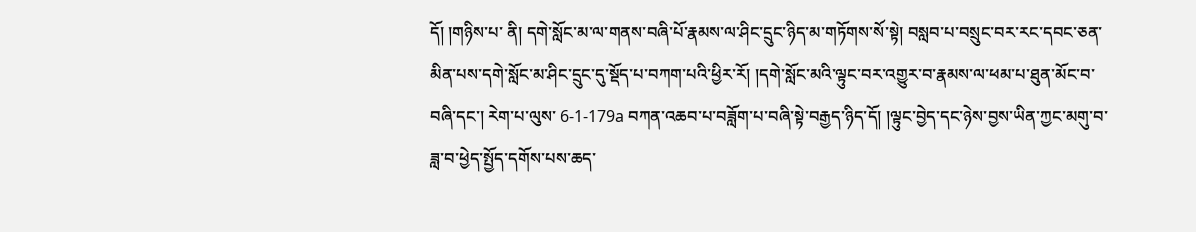དོ། །གཉིས་པ་ ནི། དགེ་སློང་མ་ལ་གནས་བཞི་པོ་རྣམས་ལ་ཤིང་དྲུང་ཉིད་མ་གཏོགས་སོ་སྟེ། བསླབ་པ་བསྲུང་བར་རང་དབང་ཅན་མིན་པས་དགེ་སློང་མ་ཤིང་དྲུང་དུ་སྡོད་པ་བཀག་པའི་ཕྱིར་རོ། །དགེ་སློང་མའི་ལྟུང་བར་འགྱུར་བ་རྣམས་ལ་ཕམ་པ་ཐུན་མོང་བ་བཞི་དང་། རེག་པ་ལུས་ 6-1-179a བཀན་འཆབ་པ་བཟློག་པ་བཞི་སྟེ་བརྒྱད་ཉིད་དོ། །ལྟུང་བྱེད་དང་ཉེས་བྱས་ཡིན་ཀྱང་མགུ་བ་ཟླ་བ་ཕྱེད་སྤྱོད་དགོས་པས་ཆད་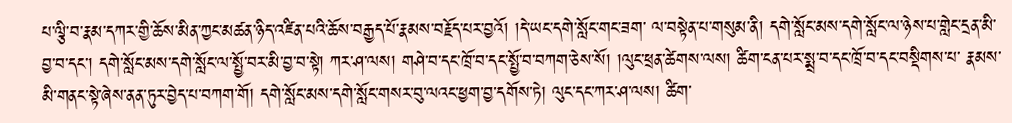པ་ལྕི་བ་རྣམ་དཀར་གྱི་ཆོས་མིན་ཀྱང་མཚན་ཉིད་འཛིན་པའི་ཆོས་བརྒྱད་པོ་རྣམས་བརྗོད་པར་བྱའོ། །དེ་ཡང་དགེ་སློང་གང་ཟག་ ལ་བསྟེན་པ་གསུམ་ནི། དགེ་སློང་མས་དགེ་སློང་ལ་ཉེས་པ་གླེང་དྲན་མི་བྱ་བ་དང་། དགེ་སློང་མས་དགེ་སློང་ལ་སྤྱོ་བར་མི་བྱ་བ་སྟེ། ཀར་ཤ་ལས། གཤེ་བ་དང་ཁྲོ་བ་དང་སྤྱོ་བ་བཀག་ཅེས་སོ། །ལུང་ཕྲན་ཚེགས་ལས། ཚིག་ངན་པར་སྨྲ་བ་དང་ཁྲོ་བ་དང་བསྡིགས་པ་ རྣམས་མི་གནང་སྟེ་ཞེས་ནན་ཏུར་བྱེད་པ་བཀག་གོ། དགེ་སློང་མས་དགེ་སློང་གསར་བུ་ལའང་ཕྱག་བྱ་དགོས་ཏེ། ལུང་དང་ཀར་ཤ་ལས། ཚིག་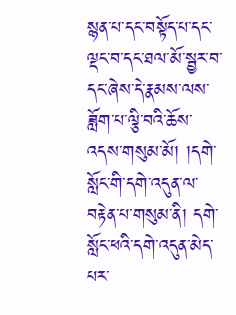སྙན་པ་དང་བསྟོད་པ་དང་ལྡང་བ་དང་ཐལ་མོ་སྦྱར་བ་དང་ཞེས་དེ་རྣམས་ལས་ཟློག་པ་ལྕི་བའི་ཆོས་འདས་གསུམ་མོ། །དགེ་ སློང་གི་དགེ་འདུན་ལ་བརྟེན་པ་གསུམ་ནི། དགེ་སློང་ཕའི་དགེ་འདུན་མེད་པར་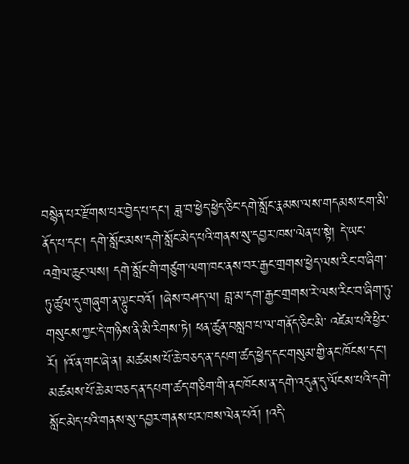བསྙེན་པར་རྫོགས་པར་བྱེད་པ་དང་། ཟླ་བ་ཕྱེད་ཕྱེད་ཅིང་དགེ་སློང་རྣམས་ལས་གདམས་ངག་མི་ནོད་པ་དང་། དགེ་སློང་མས་དགེ་སློང་མེད་པའི་གནས་སུ་དབྱར་ཁས་ལེན་པ་སྟེ། དེ་ཡང་ འགྲེལ་ཆུང་ལས། དགེ་སློང་གི་གཙུག་ལག་ཁང་ནས་བར་རྒྱང་གྲགས་ཕྱེད་ལས་རིང་བ་ཞིག་ཏུ་ཚུལ་དུ་གཞུག་ན་ལྟུང་བའོ། །ཞེས་བཤད་ལ། བླ་མ་དག་རྒྱང་གྲགས་རེ་ལས་རིང་བ་ཞིག་ཏུ་གསུངས་ཀྱང་དེ་གཉིས་ནི་མི་རིགས་ཏེ། ཕན་ཚུན་བསླབ་པ་ལ་གནོད་ཅིང་མི་ འཛེམ་པའི་ཕྱིར་རོ། །འོ་ན་གང་ཞེ་ན། མཚམས་པོ་ཆེ་བཅད་ན་དཔག་ཚད་ཕྱེད་དང་གསུམ་གྱི་ནང་ཁོངས་དང་། མཚམས་པོ་ཆེ་མ་བཅད་ན་དཔག་ཚད་གཅིག་གི་ནང་ཁོངས་ན་དགེ་འདུན་དུ་ལོངས་པའི་དགེ་སློང་མེད་པའི་གནས་སུ་དབྱར་གནས་པར་ཁས་ལེན་པའོ། །འདི་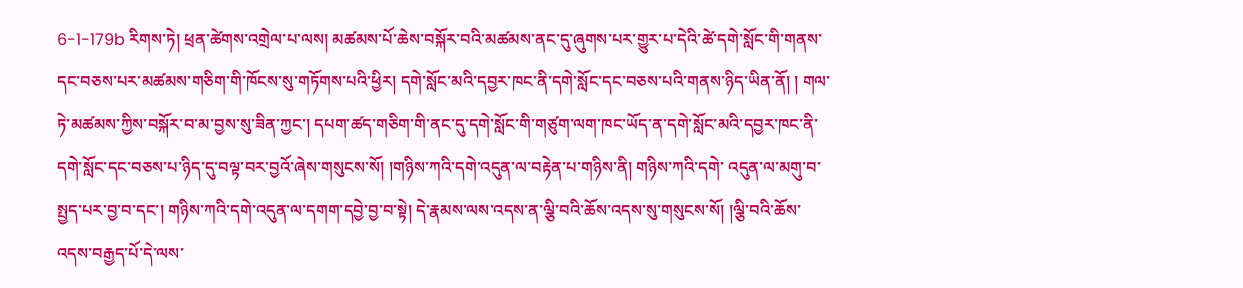6-1-179b རིགས་ཏེ། ཕྲན་ཚེགས་འགྲེལ་པ་ལས། མཚམས་པོ་ཆེས་བསྐོར་བའི་མཚམས་ནང་དུ་ཞུགས་པར་གྱུར་པ་དེའི་ཚེ་དགེ་སློང་གི་གནས་དང་བཅས་པར་མཚམས་གཅིག་གི་ཁོངས་སུ་གཏོགས་པའི་ཕྱིར། དགེ་སློང་མའི་དབྱར་ཁང་ནི་དགེ་སློང་དང་བཅས་པའི་གནས་ཉིད་ཡིན་ནོ། ། གལ་ཏེ་མཚམས་ཀྱིས་བསྐོར་བ་མ་བྱས་སུ་ཟིན་ཀྱང་། དཔག་ཚད་གཅིག་གི་ནང་དུ་དགེ་སློང་གི་གཙུག་ལག་ཁང་ཡོད་ན་དགེ་སློང་མའི་དབྱར་ཁང་ནི་དགེ་སློང་དང་བཅས་པ་ཉིད་དུ་བལྟ་བར་བྱའོ་ཞེས་གསུངས་སོ། །གཉིས་ཀའི་དགེ་འདུན་ལ་བརྟེན་པ་གཉིས་ནི། གཉིས་ཀའི་དགེ་ འདུན་ལ་མགུ་བ་སྤྱད་པར་བྱ་བ་དང་། གཉིས་ཀའི་དགེ་འདུན་ལ་དགག་དབྱེ་བྱ་བ་སྟེ། དེ་རྣམས་ལས་འདས་ན་ལྕི་བའི་ཆོས་འདས་སུ་གསུངས་སོ། །ལྕི་བའི་ཆོས་འདས་བརྒྱད་པོ་དེ་ལས་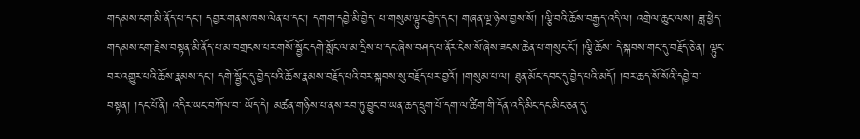གདམས་ངག་མི་ནོད་པ་དང་། དབྱར་གནས་ཁས་ལེན་པ་དང་། དགག་དབྱེ་མི་བྱེད་ པ་གསུམ་ལྟུང་བྱེད་དང་། གཞན་ལྔ་ཉེས་བྱས་སོ། །ལྕི་བའི་ཆོས་བརྒྱད་འདི་ལ། འགྲེལ་ཆུང་ལས། ཟླ་ཕྱེད་གདམས་ངག་རྗེས་བསྟན་མི་ནོད་པ་མ་བགྲངས་པར་གསོ་སྦྱོང་དགེ་སློང་ལ་མ་དྲིས་པ་དང་ཞེས་བཤད་པ་ནོར་ངེས་སོ་ཞེས་ཟངས་ཆེན་པ་གསུང་ངོ་། །ལྕི་ཆོས་ དེ་སྐབས་གང་དུ་བརྗོད་ཅེ་ན། ལྟུང་བར་འགྱུར་པའི་ཆོས་རྣམས་དང་། དགེ་སྦྱོང་དུ་བྱེད་པའི་ཆོས་རྣམས་བརྗོད་པའི་བར་སྐབས་སུ་བརྗོད་པར་བྱའོ། །གསུམ་པ་ལ། ཐུན་མོང་དབང་དུ་བྱེད་པའི་མདོ། །བར་ཆད་སོ་སོའི་དབྱེ་བ་བསྟན། །དང་པོ་ནི། འདིར་ཡང་བཀོལ་བ་ ཡོད་དེ། མཚན་གཉིས་པ་ནས་རབ་ཏུ་བྱུང་བ་ཡན་ཆད་དྲུག་པོ་དག་ལ་ཚིག་གི་དོན་འདི་མིང་དང་མིང་ཅན་དུ་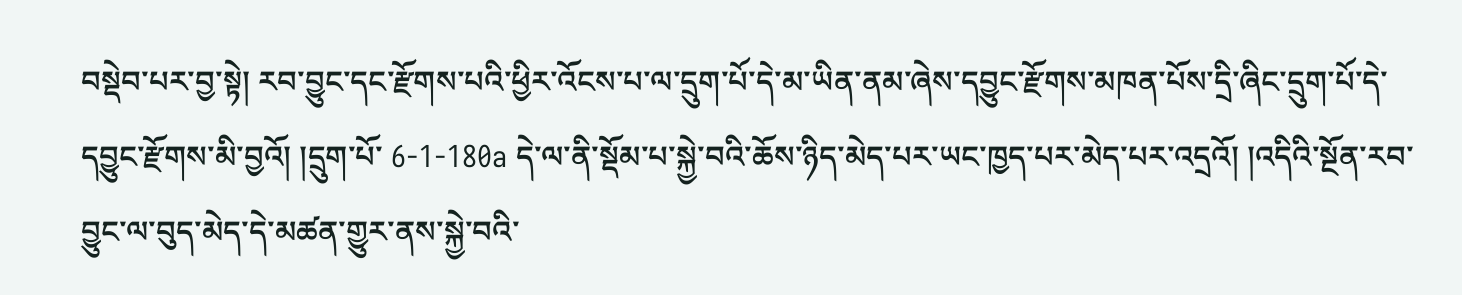བསྡེབ་པར་བྱ་སྟེ། རབ་བྱུང་དང་རྫོགས་པའི་ཕྱིར་འོངས་པ་ལ་དྲུག་པོ་དེ་མ་ཡིན་ནམ་ཞེས་དབྱུང་རྫོགས་མཁན་པོས་དྲི་ཞིང་དྲུག་པོ་དེ་དབྱུང་རྫོགས་མི་བྱའོ། །དྲུག་པོ་ 6-1-180a དེ་ལ་ནི་སྡོམ་པ་སྐྱེ་བའི་ཆོས་ཉིད་མེད་པར་ཡང་ཁྱད་པར་མེད་པར་འདྲའོ། །འདིའི་སྔོན་རབ་བྱུང་ལ་བུད་མེད་དེ་མཚན་གྱུར་ནས་སྐྱེ་བའི་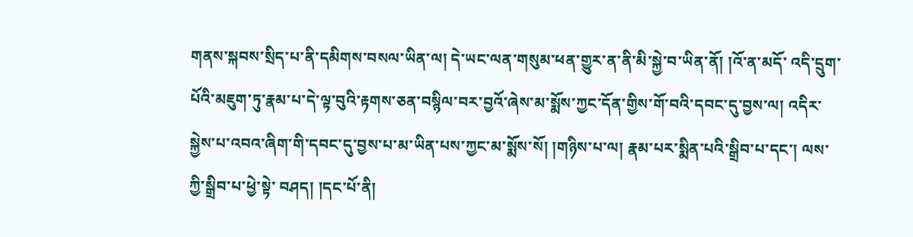གནས་སྐབས་སྲིད་པ་ནི་དམིགས་བསལ་ཡིན་ལ། དེ་ཡང་ལན་གསུམ་ཕན་གྱུར་ན་ནི་མི་སྐྱེ་བ་ཡིན་ནོ། །འོ་ན་མདོ་ འདི་དྲུག་པོའི་མཇུག་ཏུ་རྣམ་པ་དེ་ལྟ་བུའི་རྟགས་ཅན་བསྙིལ་བར་བྱའོ་ཞེས་མ་སྨོས་ཀྱང་དོན་གྱིས་གོ་བའི་དབང་དུ་བྱས་ལ། འདིར་སྐྱེས་པ་འབའ་ཞིག་གི་དབང་དུ་བྱས་པ་མ་ཡིན་པས་ཀྱང་མ་སྨོས་སོ། །གཉིས་པ་ལ། རྣམ་པར་སྨིན་པའི་སྒྲིབ་པ་དང་། ལས་ཀྱི་སྒྲིབ་པ་ཕྱེ་སྟེ་ བཤད། །དང་པོ་ནི།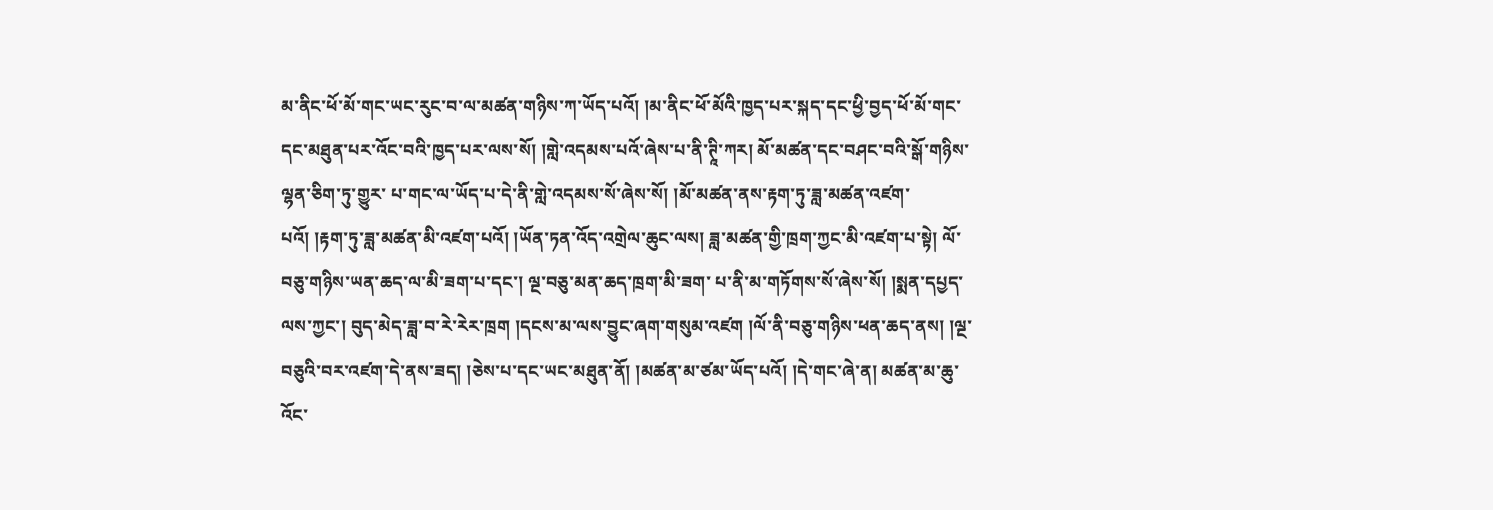མ་ནིང་ཕོ་མོ་གང་ཡང་རུང་བ་ལ་མཚན་གཉིས་ཀ་ཡོད་པའོ། །མ་ནིང་ཕོ་མོའི་ཁྱད་པར་སྐད་དང་ཕྱི་བྱད་ཕོ་མོ་གང་དང་མཐུན་པར་འོང་བའི་ཁྱད་པར་ལས་སོ། །གླེ་འདམས་པའོ་ཞེས་པ་ནི་ཊཱི་ཀར། མོ་མཚན་དང་བཤང་བའི་སྒོ་གཉིས་ལྷན་ཅིག་ཏུ་གྱུར་ པ་གང་ལ་ཡོད་པ་དེ་ནི་གླེ་འདམས་སོ་ཞེས་སོ། །མོ་མཚན་ནས་རྟག་ཏུ་ཟླ་མཚན་འཛག་པའོ། །རྟག་ཏུ་ཟླ་མཚན་མི་འཛག་པའོ། །ཡོན་ཏན་འོད་འགྲེལ་ཆུང་ལས། ཟླ་མཚན་གྱི་ཁྲག་ཀྱང་མི་འཛག་པ་སྟེ། ལོ་བཅུ་གཉིས་ཡན་ཆད་ལ་མི་ཟག་པ་དང་། ལྔ་བཅུ་མན་ཆད་ཁྲག་མི་ཟག་ པ་ནི་མ་གཏོགས་སོ་ཞེས་སོ། །སྨན་དཔྱད་ལས་ཀྱང་། བུད་མེད་ཟླ་བ་རེ་རེར་ཁྲག །དངས་མ་ལས་བྱུང་ཞག་གསུམ་འཛག །ལོ་ནི་བཅུ་གཉིས་ཕན་ཆད་ནས། །ལྔ་བཅུའི་བར་འཛག་དེ་ནས་ཟད། །ཅེས་པ་དང་ཡང་མཐུན་ནོ། །མཚན་མ་ཙམ་ཡོད་པའོ། །དེ་གང་ཞེ་ན། མཚན་མ་ཆུ་འོང་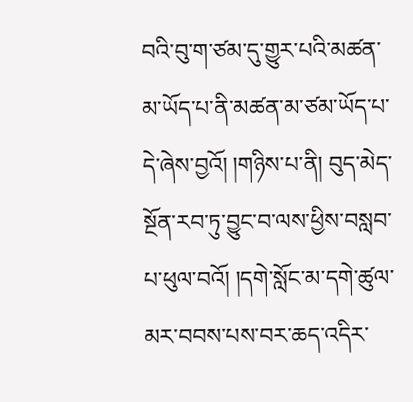བའི་བུ་ག་ཙམ་དུ་གྱུར་པའི་མཚན་མ་ཡོད་པ་ནི་མཚན་མ་ཙམ་ཡོད་པ་དེ་ཞེས་བྱའོ། །གཉིས་པ་ནི། བུད་མེད་སྔོན་རབ་ཏུ་བྱུང་བ་ལས་ཕྱིས་བསླབ་པ་ཕུལ་བའོ། །དགེ་སློང་མ་དགེ་ཚུལ་མར་བབས་པས་བར་ཆད་འདིར་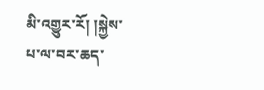མི་འགྱུར་རོ། །སྐྱེས་པ་ལ་བར་ཆད་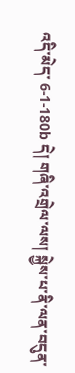འདི་མེད་ 6-1-180b དེ། གཞི་འགྲེལ་ལས། སྐྱེས་པ་ནི་ལན་བདུན་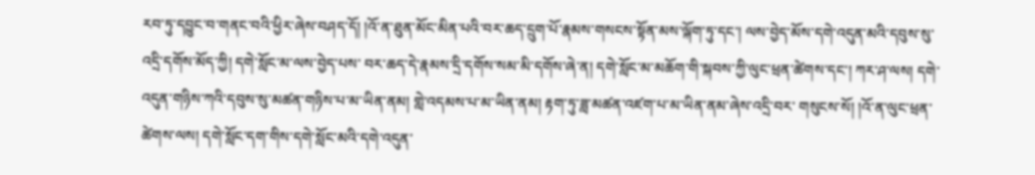རབ་ཏུ་དབྱུང་བ་གནང་བའི་ཕྱིར་ཞེས་བཤད་དོ། །འོ་ན་ཐུན་མོང་མིན་པའི་བར་ཆད་དྲུག་པོ་རྣམས་གསངས་སྟོན་མས་ལྐོག་ཏུ་དང་། ལས་བྱེད་མོས་དགེ་འདུན་མའི་དབུས་སུ་འདྲི་དགོས་མོད་ཀྱི། དགེ་སློང་མ་ལས་བྱེད་པས་ བར་ཆད་དེ་རྣམས་དྲི་དགོས་སམ་མི་དགོས་ཞེ་ན། དགེ་སློང་མ་མཆོག་གི་སྐབས་ཀྱི་ལུང་ཕྲན་ཚེགས་དང་། ཀར་ཤ་ལས། དགེ་འདུན་གཉིས་ཀའི་དབུས་སུ་མཚན་གཉིས་པ་མ་ཡིན་ནམ། གླེ་འདམས་པ་མ་ཡིན་ནམ། རྟག་ཏུ་ཟླ་མཚན་འཛག་པ་མ་ཡིན་ནམ་ཞེས་འདྲི་བར་ གསུངས་སོ། །འོ་ན་ལུང་ཕྲན་ཚེགས་ལས། དགེ་སློང་དག་གིས་དགེ་སློང་མའི་དགེ་འདུན་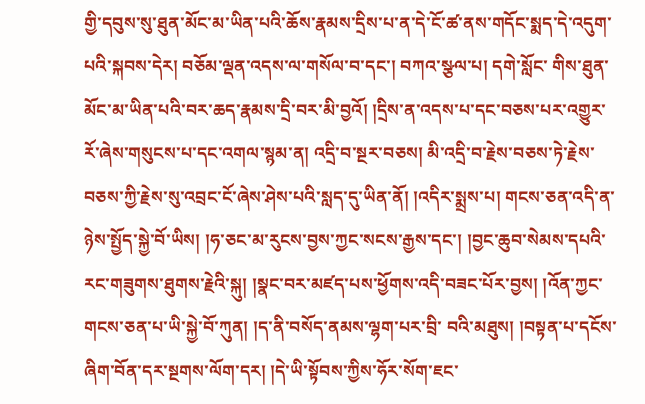གྱི་དབུས་སུ་ཐུན་མོང་མ་ཡིན་པའི་ཆོས་རྣམས་དྲིས་པ་ན་དེ་ངོ་ཚ་ནས་གདོང་སྨད་དེ་འདུག་པའི་སྐབས་དེར། བཅོམ་ལྡན་འདས་ལ་གསོལ་བ་དང་། བཀའ་སྩལ་པ། དགེ་སློང་ གིས་ཐུན་མོང་མ་ཡིན་པའི་བར་ཆད་རྣམས་དྲི་བར་མི་བྱའོ། །དྲིས་ན་འདས་པ་དང་བཅས་པར་འགྱུར་རོ་ཞེས་གསུངས་པ་དང་འགལ་སྙམ་ན། འདྲི་བ་སྔར་བཅས། མི་འདྲི་བ་རྗེས་བཅས་ཏེ་རྗེས་བཅས་ཀྱི་རྗེས་སུ་འབྲང་ངོ་ཞེས་ཤེས་པའི་སླད་དུ་ཡིན་ནོ། །འདིར་སྨྲས་པ། གངས་ཅན་འདི་ན་ཉེས་སྤྱོད་སྐྱེ་བོ་ཡིས། །ཧ་ཅང་མ་རུངས་བྱས་ཀྱང་སངས་རྒྱས་དང་། །བྱང་ཆུབ་སེམས་དཔའི་རང་གཟུགས་ཐུགས་རྗེའི་སྐུ། །སྣང་བར་མཛད་པས་ཕྱོགས་འདི་བཟང་པོར་བྱས། །འོན་ཀྱང་གངས་ཅན་པ་ཡི་སྐྱེ་བོ་ཀུན། །ད་ནི་བསོད་ནམས་ལྷག་པར་བྲི་ བའི་མཐུས། །བསྟན་པ་དངོས་ཞིག་བོན་དར་སྔགས་ལོག་དར། །དེ་ཡི་སྟོབས་ཀྱིས་ཧོར་སོག་ཇང་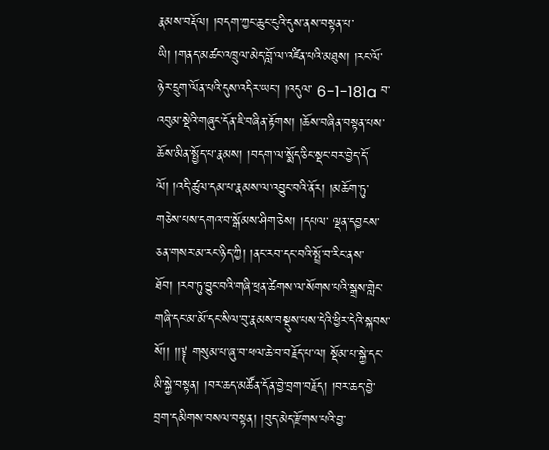རྣམས་བརྡོལ། །བདག་ཀྱང་ཆུང་ངུའི་དུས་ནས་བསྟན་པ་ཡི། །གནད་མཚང་འཁྲུལ་མེད་བློ་ལ་འཛིན་པའི་མཐུས། །རང་ལོ་ཉེར་དྲུག་ལོན་པའི་དུས་འདིར་ཡང་། །འདུལ་ 6-1-181a བ་འབུམ་སྡེའི་གཞུང་དོན་ཇི་བཞིན་རྟོགས། །ཆོས་བཞིན་བསྟན་པས་ཆོས་མིན་སྤྱོད་པ་རྣམས། །བདག་ལ་སྨོད་ཅིང་སྡང་བར་བྱེད་དོ་ལོ། །འདི་ཚུལ་དམ་པ་རྣམས་ལ་འབྱུང་བའི་ནོར། །མཆོག་ཏུ་གཅེས་པས་དགའ་བ་སྒོམས་ཤིག་ཅེས། །དཔལ་ ལྡན་དབྱངས་ཅན་གསར་མ་རང་ཉིད་ཀྱི། །ནང་རབ་དང་བའི་སྤྲོ་བ་རིང་ནས་ཐོབ། །རབ་ཏུ་བྱུང་བའི་གཞི་ཕྲན་ཚེགས་ལ་སོགས་པའི་སྒྲས་གླེང་གཞི་དང་མ་མོ་དང་སིལ་བུ་རྣམས་བསྡུས་པས་དེའི་ཕྱིར་དེའི་སྐབས་སོ།། །།༈ གསུམ་པ་ཞུ་བ་ཕལ་ཆེ་བ་བརྗོད་པ་ལ། སྡོམ་པ་སྐྱེ་དང་མི་སྐྱེ་བསྟན། །བར་ཆད་མཚོན་དོན་བྱེ་བྲག་བརྗོད། །བར་ཆད་བྱེ་བྲག་དམིགས་བསལ་བསྟན། །བུད་མེད་རྫོགས་པའི་བྱ་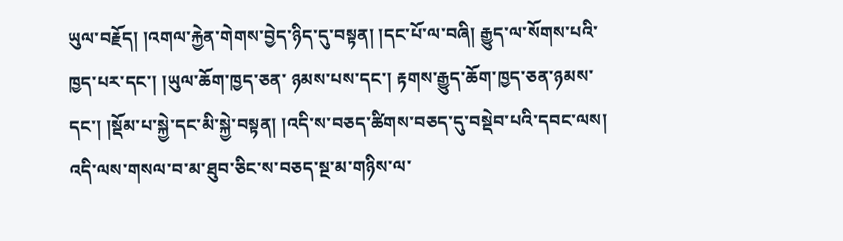ཡུལ་བརྗོད། །འགལ་རྐྱེན་གེགས་བྱེད་ཉིད་དུ་བསྟན། །དང་པོ་ལ་བཞི། རྒྱུད་ལ་སོགས་པའི་ཁྱད་པར་དང་། །ཡུལ་ཆོག་ཁྱད་ཅན་ ཉམས་པས་དང་། རྟགས་རྒྱུད་ཆོག་ཁྱད་ཅན་ཉམས་དང་། །སྡོམ་པ་སྐྱེ་དང་མི་སྐྱེ་བསྟན། །འདི་ས་བཅད་ཚིགས་བཅད་དུ་བསྡེབ་པའི་དབང་ལས། འདི་ལས་གསལ་བ་མ་ཐུབ་ཅིང་ས་བཅད་སྔ་མ་གཉིས་ལ་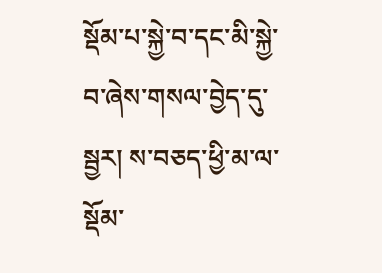སྡོམ་པ་སྐྱེ་བ་དང་མི་སྐྱེ་བ་ཞེས་གསལ་བྱེད་དུ་སྦྱར། ས་བཅད་ཕྱི་མ་ལ་སྡོམ་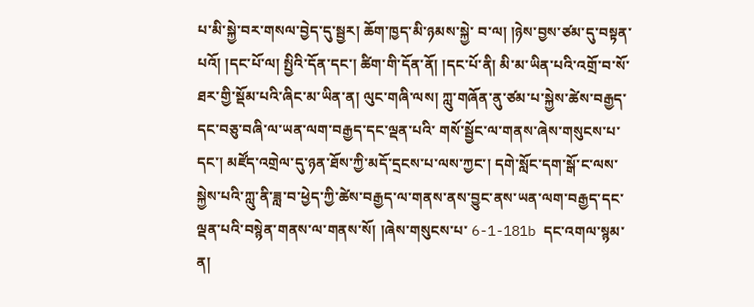པ་མི་སྐྱེ་བར་གསལ་བྱེད་དུ་སྦྱར། ཆོག་ཁྱད་མི་ཉམས་སྐྱེ་ བ་ལ། །ཉེས་བྱས་ཙམ་དུ་བསྟན་པའོ། །དང་པོ་ལ། སྤྱིའི་དོན་དང་། ཚིག་གི་དོན་ནོ། །དང་པོ་ནི། མི་མ་ཡིན་པའི་འགྲོ་བ་སོ་ཐར་གྱི་སྡོམ་པའི་ཞིང་མ་ཡིན་ན། ལུང་གཞི་ལས། ཀླུ་གཞོན་ནུ་ཙམ་པ་སྐྱེས་ཚེས་བརྒྱད་དང་བཅུ་བཞི་ལ་ཡན་ལག་བརྒྱད་དང་ལྡན་པའི་ གསོ་སྦྱོང་ལ་གནས་ཞེས་གསུངས་པ་དང་། མཛོད་འགྲེལ་དུ་ཉན་ཐོས་ཀྱི་མདོ་དྲངས་པ་ལས་ཀྱང་། དགེ་སློང་དག་སྒོ་ང་ལས་སྐྱེས་པའི་ཀླུ་ནི་ཟླ་བ་ཕྱེད་ཀྱི་ཚེས་བརྒྱད་ལ་གནས་ནས་བྱུང་ནས་ཡན་ལག་བརྒྱད་དང་ལྡན་པའི་བསྙེན་གནས་ལ་གནས་སོ། །ཞེས་གསུངས་པ་ 6-1-181b དང་འགལ་སྙམ་ན།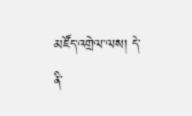མཛོད་འགྲེལ་ལས། དེ་ནི་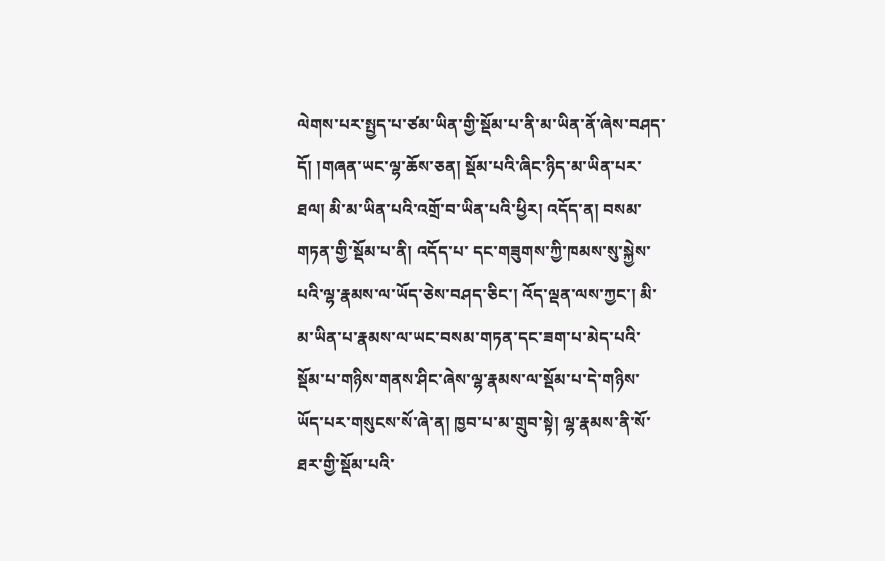ལེགས་པར་སྤྱད་པ་ཙམ་ཡིན་གྱི་སྡོམ་པ་ནི་མ་ཡིན་ནོ་ཞེས་བཤད་དོ། །གཞན་ཡང་ལྷ་ཆོས་ཅན། སྡོམ་པའི་ཞིང་ཉིད་མ་ཡིན་པར་ཐལ། མི་མ་ཡིན་པའི་འགྲོ་བ་ཡིན་པའི་ཕྱིར། འདོད་ན། བསམ་གཏན་གྱི་སྡོམ་པ་ནི། འདོད་པ་ དང་གཟུགས་ཀྱི་ཁམས་སུ་སྐྱེས་པའི་ལྷ་རྣམས་ལ་ཡོད་ཅེས་བཤད་ཅིང་། འོད་ལྡན་ལས་ཀྱང་། མི་མ་ཡིན་པ་རྣམས་ལ་ཡང་བསམ་གཏན་དང་ཟག་པ་མེད་པའི་སྡོམ་པ་གཉིས་གནས་ཤིང་ཞེས་ལྷ་རྣམས་ལ་སྡོམ་པ་དེ་གཉིས་ཡོད་པར་གསུངས་སོ་ཞེ་ན། ཁྱབ་པ་མ་གྲུབ་སྟེ། ལྷ་རྣམས་ནི་སོ་ཐར་གྱི་སྡོམ་པའི་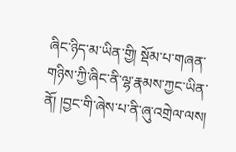ཞིང་ཉིད་མ་ཡིན་གྱི། སྡོམ་པ་གཞན་གཉིས་ཀྱི་ཞིང་ནི་ལྷ་རྣམས་ཀྱང་ཡིན་ནོ། །བྱང་གི་ཞེས་པ་ནི་ཞུ་འགྲེལ་ལས།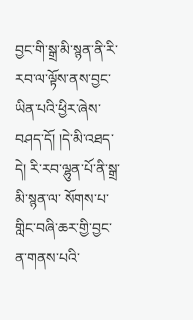བྱང་གི་སྒྲ་མི་སྙན་ནི་རི་རབ་ལ་ལྟོས་ནས་བྱང་ཡིན་པའི་ཕྱིར་ཞེས་བཤད་དོ། །དེ་མི་འཐད་དེ། རི་རབ་ལྷུན་པོ་ནི་སྒྲ་མི་སྙན་ལ་ སོགས་པ་གླིང་བཞི་ཆར་གྱི་བྱང་ན་གནས་པའི་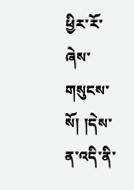ཕྱིར་རོ་ཞེས་གསུངས་སོ། །དེས་ན་འདི་ནི་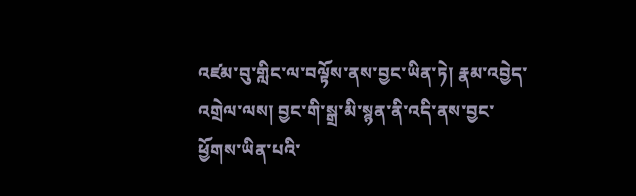འཛམ་བུ་གླིང་ལ་བལྟོས་ནས་བྱང་ཡིན་ཏེ། རྣམ་འབྱེད་འགྲེལ་ལས། བྱང་གི་སྒྲ་མི་སྙན་ནི་འདི་ནས་བྱང་ཕྱོགས་ཡིན་པའི་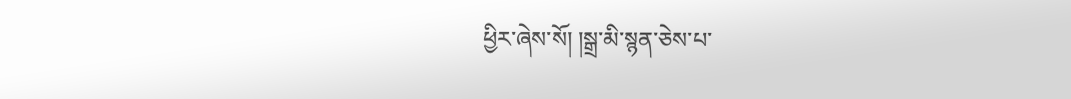ཕྱིར་ཞེས་སོ། །སྒྲ་མི་སྙན་ཅེས་པ་